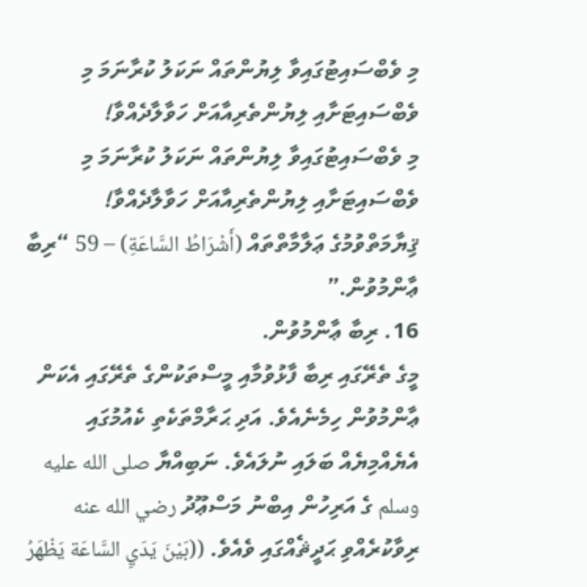މި ވެބްސައިޓުގައިވާ ލިޔުންތައް ނަކަލު ކުރާނަމަ މި ވެބްސައިޓަށާއި ލިޔުންތެރިއާއަށް ހަވާލާދެއްވާ!
މި ވެބްސައިޓުގައިވާ ލިޔުންތައް ނަކަލު ކުރާނަމަ މި ވެބްސައިޓަށާއި ލިޔުންތެރިއާއަށް ހަވާލާދެއްވާ!
ޤިޔާމަތްވުމުގެ ޢަލާމާތްތައް (أَشْرَاطُ السَّاعَةِ) – 59 “ރިބާ ޢާންމުވުން.”
16. ރިބާ ޢާންމުވުން.
މީގެ ތެރޭގައި ރިބާ ފާޅުވުމާއި މީސްތަކުންގެ ތެރޭގައި އެކަން ޢާންމުވުން ހިމެނެއެވެ. އަދި ޙަރާމްތަކެތި ކެއުމުގައި އެޔެއްމިޔެއް ބަލައި ނުލައެވެ. ނަބިއްޔާ صلى الله عليه وسلم ގެ އަރިހުން އިބްނު މަސްޢޫދު رضي الله عنه ރިވާކުރެއްވި ޙަދީޘެއްގައި ވެއެވެ. ((بَيْنَ يَدَيِ السَّاعَة يَظْهَرُ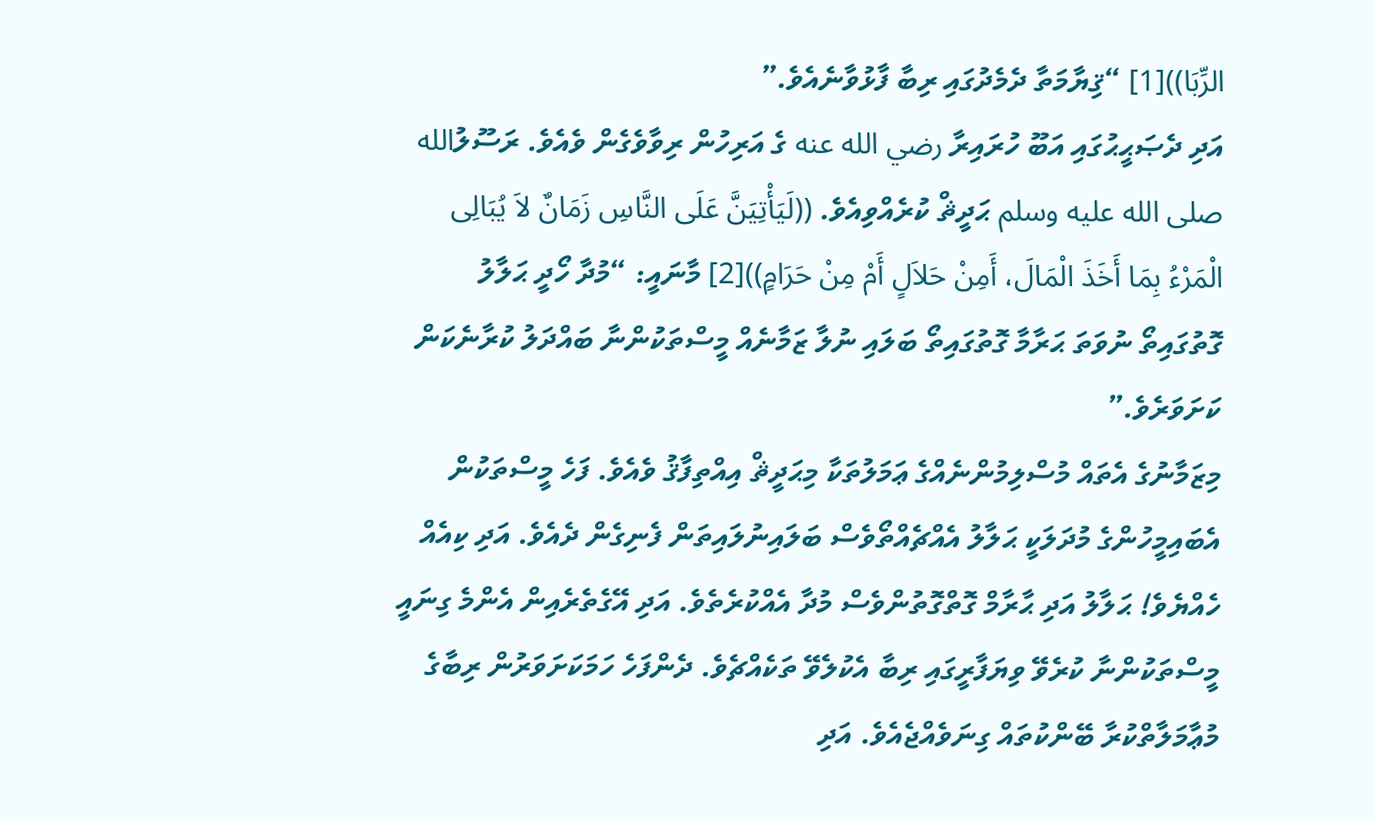الرِّبَا))[1] “ޤިޔާމަތާ ދެމެދުގައި ރިބާ ފާޅުވާނެއެވެ.”
އަދި ދެޞަޙީޙުގައި އަބޫ ހުރައިރާ رضي الله عنه ގެ އަރިހުން ރިވާވެގެން ވެއެވެ. ރަސޫލުالله صلى الله عليه وسلم ޙަދީޘް ކުރެއްވިއެވެ. ((لَيَأْتِيَنَّ عَلَى النَّاسِ زَمَانٌ لاَ يُبَالِى الْمَرْءُ بِمَا أَخَذَ الْمَالَ، أَمِنْ حَلاَلٍ أَمْ مِنْ حَرَامٍ))[2] މާނައީ: “މުދާ ހޯދީ ޙަލާލު ގޮތުގައިތޯ ނުވަތަ ޙަރާމާ ގޮތުގައިތޯ ބަލައި ނުލާ ޒަމާނެއް މީސްތަކުންނާ ބައްދަލު ކުރާނެކަން ކަށަވަރެވެ.”
މިޒަމާނުގެ އެތައް މުސްލިމުންނެއްގެ ޢަމަލުތަކާ މިޙަދީޘް އިއްތިފާޤު ވެއެވެ. ފަހެ މީސްތަކުން އެބައިމީހުންގެ މުދަލަކީ ޙަލާލު އެއްޗެއްތޯވެސް ބަލައިނުލައިތަން ފެނިގެން ދެއެވެ. އަދި ކިއެއް ހެއްޔެވެ! ޙަލާލު އަދި ޙާރާމް ގޮތްގޮތުންވެސް މުދާ އެއްކުރެތެވެ. އަދި އޭގެތެރެއިން އެންމެ ގިނައީ މީސްތަކުންނާ ކުރެވޭ ވިޔަފާރީގައި ރިބާ އެކުލެވޭ ތަކެއްޗެވެ. ދެންފަހެ ހަމަކަށަވަރުން ރިބާގެ މުޢާމަލާތްކުރާ ބޭންކުތައް ގިނަވެއްޖެއެވެ. އަދި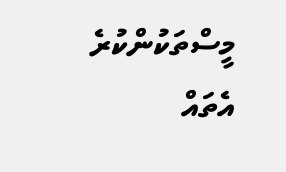މީސްތަކުންކުރެ އެތައް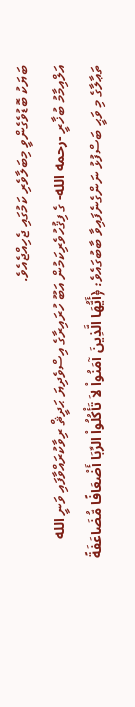ބަޔަކު ބޮޑުވެގެންވީ މިބަލާވެރި ކަމުގައި ޖެހިއްޖެއެވެ.
އަލްއިމާމު ބުޚާރީ -رحمه الله- ގެ ފިޤުހުވެރިކަމުން އަބޫ ހުރައިރާގެ އިސްވެދިޔަ ޙަދީޘް ރިވާކުރައްވާފައި ވަނީ الله ތަޢާލާގެ މި ވަޙީ ބަސްފުޅު ނަންގެނެފައިވާ ބާބުގައެވެ: ﴿أَيُّهَا الَّذِينَ آمَنُواْ لاَ تَأْكُلُواْ الرِّبَا أَضْعَافًا مُّضَاعَفَةً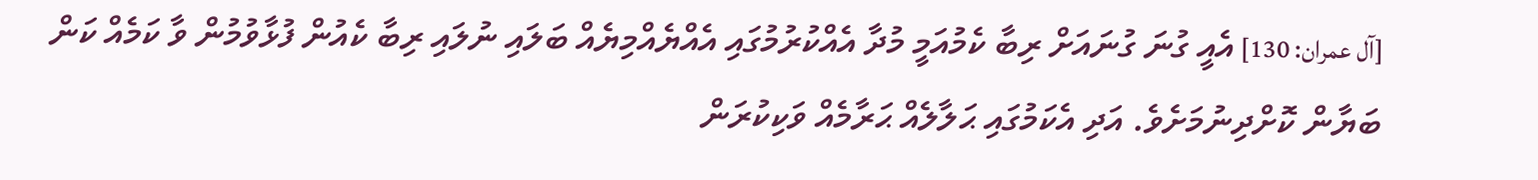[آل عمران: 130] އެއީ ގުނަ ގުނައަށް ރިބާ ކެމުއަމީ މުދާ އެއްކުރުމުގައި އެއްޔެއްމިޔެއް ބަލައި ނުލައި ރިބާ ކެއުން ފުޅާވުމުން ވާ ކަމެއް ކަން ބަޔާން ކޮށްދިނުމަށެވެ. އަދި އެކަމުގައި ޙަލާލެއް ޙަރާމެއް ވަކިކުރަން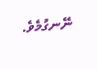ނޭނގުމެވެ.